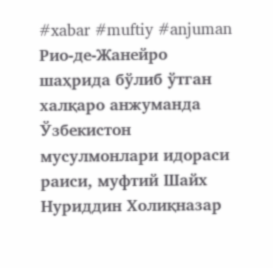#xabar #muftiy #anjuman
Рио-де-Жанейро шаҳрида бўлиб ўтган халқаро анжуманда Ўзбекистон мусулмонлари идораси раиси, муфтий Шайх Нуриддин Холиқназар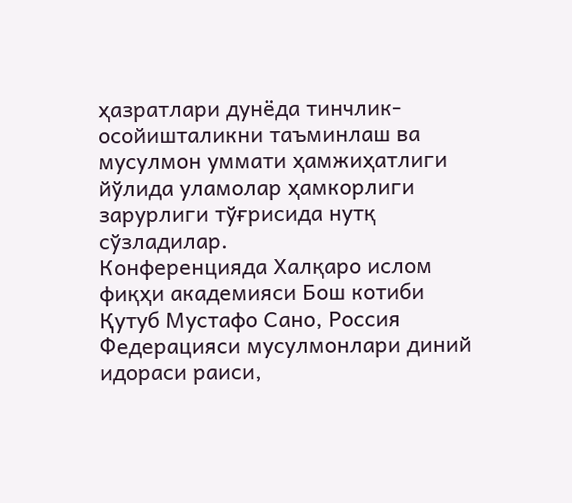ҳазратлари дунёда тинчлик-осойишталикни таъминлаш ва мусулмон уммати ҳамжиҳатлиги йўлида уламолар ҳамкорлиги зарурлиги тўғрисида нутқ сўзладилар.
Конференцияда Халқаро ислом фиқҳи академияси Бош котиби Қутуб Мустафо Сано, Россия Федерацияси мусулмонлари диний идораси раиси,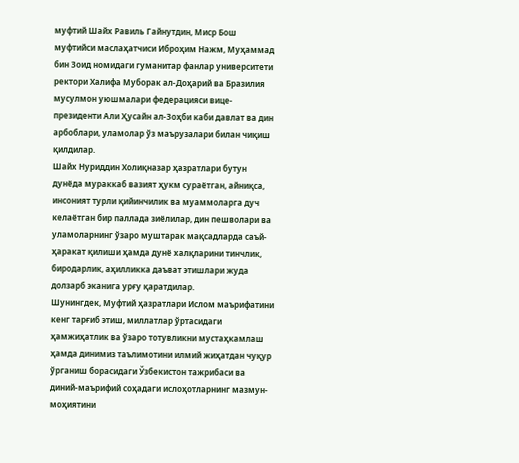муфтий Шайх Равиль Гайнутдин, Миср Бош муфтийси маслаҳатчиси Иброҳим Нажм, Муҳаммад бин Зоид номидаги гуманитар фанлар университети ректори Халифа Муборак ал-Доҳарий ва Бразилия мусулмон уюшмалари федерацияси вице-президенти Али Ҳусайн ал-Зоҳби каби давлат ва дин арбоблари, уламолар ўз маърузалари билан чиқиш қилдилар.
Шайх Нуриддин Холиқназар ҳазратлари бутун дунёда мураккаб вазият ҳукм сураётган, айниқса, инсоният турли қийинчилик ва муаммоларга дуч келаётган бир паллада зиёлилар, дин пешволари ва уламоларнинг ўзаро муштарак мақсадларда саъй-ҳаракат қилиши ҳамда дунё халқларини тинчлик, биродарлик, аҳилликка даъват этишлари жуда долзарб эканига урғу қаратдилар.
Шунингдек, Муфтий ҳазратлари Ислом маърифатини кенг тарғиб этиш, миллатлар ўртасидаги ҳамжиҳатлик ва ўзаро тотувликни мустаҳкамлаш ҳамда динимиз таълимотини илмий жиҳатдан чуқур ўрганиш борасидаги Ўзбекистон тажрибаси ва диний-маърифий соҳадаги ислоҳотларнинг мазмун-моҳиятини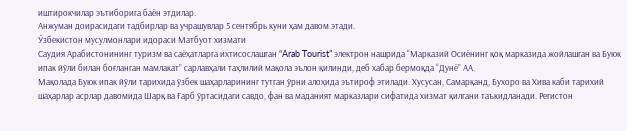иштирокчилар эътиборига баён этдилар.
Анжуман доирасидаги тадбирлар ва учрашувлар 5 сентябрь куни ҳам давом этади.
Ўзбекистон мусулмонлари идораси Матбуот хизмати
Саудия Арабистонининг туризм ва саёҳатларга ихтисослашган “Arab Tourist” электрон нашрида “Марказий Осиёнинг қоқ марказида жойлашган ва Буюк ипак йўли билан боғланган мамлакат” сарлавҳали таҳлилий мақола эълон қилинди, деб хабар бермоқда “Дунё” АА.
Мақолада Буюк ипак йўли тарихида ўзбек шаҳарларининг тутган ўрни алоҳида эътироф этилади. Хусусан, Самарқанд, Бухоро ва Хива каби тарихий шаҳарлар асрлар давомида Шарқ ва Ғарб ўртасидаги савдо, фан ва маданият марказлари сифатида хизмат қилгани таъкидланади. Регистон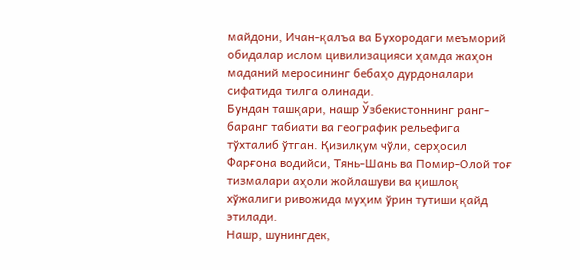майдони, Ичан-қалъа ва Бухородаги меъморий обидалар ислом цивилизацияси ҳамда жаҳон маданий меросининг бебаҳо дурдоналари сифатида тилга олинади.
Бундан ташқари, нашр Ўзбекистоннинг ранг-баранг табиати ва географик рельефига тўхталиб ўтган. Қизилқум чўли, серҳосил Фарғона водийси, Тянь-Шань ва Помир-Олой тоғ тизмалари аҳоли жойлашуви ва қишлоқ хўжалиги ривожида муҳим ўрин тутиши қайд этилади.
Нашр, шунингдек,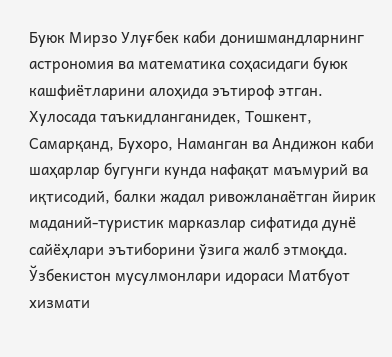Буюк Мирзо Улуғбек каби донишмандларнинг астрономия ва математика соҳасидаги буюк кашфиётларини алоҳида эътироф этган.
Хулосада таъкидланганидек, Тошкент, Самарқанд, Бухоро, Наманган ва Андижон каби шаҳарлар бугунги кунда нафақат маъмурий ва иқтисодий, балки жадал ривожланаётган йирик маданий-туристик марказлар сифатида дунё сайёҳлари эътиборини ўзига жалб этмоқда.
Ўзбекистон мусулмонлари идораси Матбуот хизмати